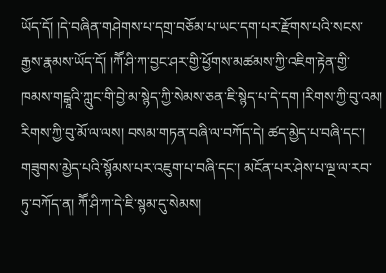ཡོད་དོ། །དེ་བཞིན་གཤེགས་པ་དགྲ་བཅོམ་པ་ཡང་དག་པར་རྫོགས་པའི་སངས་རྒྱས་རྣམས་ཡོད་དོ། །ཀཽ་ཤི་ཀ་བྱང་ཤར་གྱི་ཕྱོགས་མཚམས་ཀྱི་འཇིག་རྟེན་གྱི་ཁམས་གངྒཱའི་ཀླུང་གི་བྱེ་མ་སྙེད་ཀྱི་སེམས་ཅན་ཇི་སྙེད་པ་དེ་དག །རིགས་ཀྱི་བུ་འམ། རིགས་ཀྱི་བུ་མོ་ལ་ལས། བསམ་གཏན་བཞི་ལ་བཀོད་དེ། ཚད་མྱེད་པ་བཞི་དང་། གཟུགས་མྱེད་པའི་སྙོམས་པར་འཇུག་པ་བཞི་དང་། མངོན་པར་ཤེས་པ་ལྔ་ལ་རབ་ཏུ་བཀོད་ན། ཀཽ་ཤི་ཀ་དེ་ཇི་སྙམ་དུ་སེམས།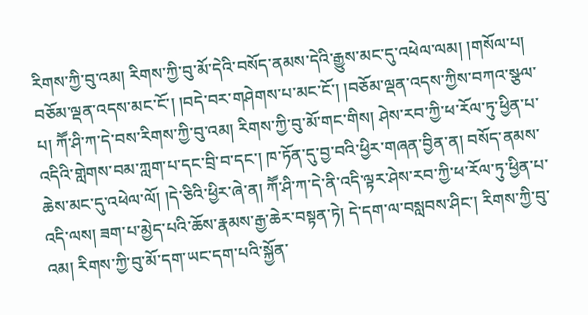རིགས་ཀྱི་བུ་འམ། རིགས་ཀྱི་བུ་མོ་དེའི་བསོད་ནམས་དེའི་རྒྱུས་མང་དུ་འཕེལ་ལམ། །གསོལ་པ། བཅོམ་ལྡན་འདས་མང་ངོ་། །བདེ་བར་གཤེགས་པ་མང་ངོ་། །བཅོམ་ལྡན་འདས་ཀྱིས་བཀའ་སྩལ་པ། ཀཽ་ཤི་ཀ་དེ་བས་རིགས་ཀྱི་བུ་འམ། རིགས་ཀྱི་བུ་མོ་གང་གིས། ཤེས་རབ་ཀྱི་ཕ་རོལ་ཏུ་ཕྱིན་པ་འདིའི་གླེགས་བམ་ཀླག་པ་དང་བྲི་བ་དང་། ཁ་ཏོན་དུ་བྱ་བའི་ཕྱིར་གཞན་བྱིན་ན། བསོད་ནམས་ཆེས་མང་དུ་འཕེལ་ལོ། །དེ་ཅིའི་ཕྱིར་ཞེ་ན། ཀཽ་ཤི་ཀ་དེ་ནི་འདི་ལྟར་ཤེས་རབ་ཀྱི་ཕ་རོལ་ཏུ་ཕྱིན་པ་འདི་ལས། ཟག་པ་མྱེད་པའི་ཆོས་རྣམས་རྒྱ་ཆེར་བསྟན་ཏེ། དེ་དག་ལ་བསླབས་ཤིང་། རིགས་ཀྱི་བུ་འམ། རིགས་ཀྱི་བུ་མོ་དག་ཡང་དག་པའི་སྐྱོན་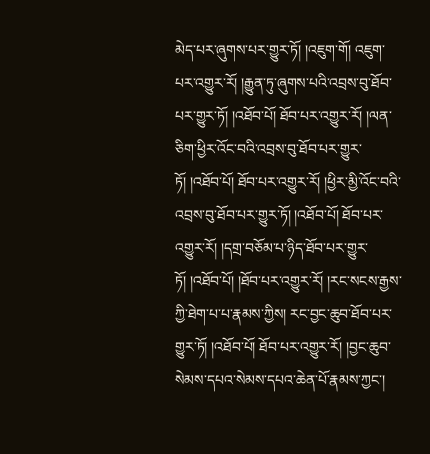མེད་པར་ཞུགས་པར་གྱུར་ཏོ། །འཇུག་གོ། འཇུག་པར་འགྱུར་རོ། །རྒྱུན་ཏུ་ཞུགས་པའི་འབྲས་བུ་ཐོབ་པར་གྱུར་ཏོ། །འཐོབ་པོ། ཐོབ་པར་འགྱུར་རོ། །ལན་ཅིག་ཕྱིར་འོང་བའི་འབྲས་བུ་ཐོབ་པར་གྱུར་ཏོ། །འཐོབ་པོ། ཐོབ་པར་འགྱུར་རོ། །ཕྱིར་མྱི་འོང་བའི་འབྲས་བུ་ཐོབ་པར་གྱུར་ཏོ། །འཐོབ་པོ། ཐོབ་པར་འགྱུར་རོ། །དགྲ་བཅོམ་པ་ཉིད་ཐོབ་པར་གྱུར་ཏོ། །འཐོབ་པོ། །ཐོབ་པར་འགྱུར་རོ། །རང་སངས་རྒྱས་ཀྱི་ཐེག་པ་པ་རྣམས་ཀྱིས། རང་བྱང་ཆུབ་ཐོབ་པར་གྱུར་ཏོ། །འཐོབ་པོ། ཐོབ་པར་འགྱུར་རོ། །བྱང་ཆུབ་སེམས་དཔའ་སེམས་དཔའ་ཆེན་པོ་རྣམས་ཀྱང་།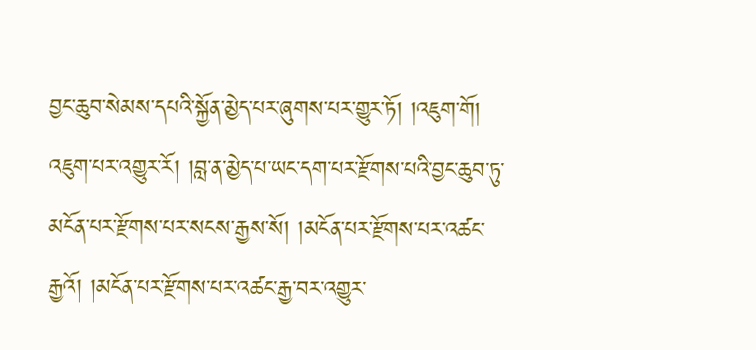བྱང་ཆུབ་སེམས་དཔའི་སྐྱོན་མྱེད་པར་ཞུགས་པར་གྱུར་ཏོ། །འཇུག་གོ། འཇུག་པར་འགྱུར་རོ། །བླ་ན་མྱེད་པ་ཡང་དག་པར་རྫོགས་པའི་བྱང་ཆུབ་ཏུ་མངོན་པར་རྫོགས་པར་སངས་རྒྱས་སོ། །མངོན་པར་རྫོགས་པར་འཚང་རྒྱའོ། །མངོན་པར་རྫོགས་པར་འཚང་རྒྱ་བར་འགྱུར་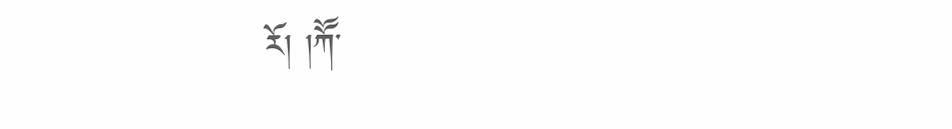རོ། །ཀཽ་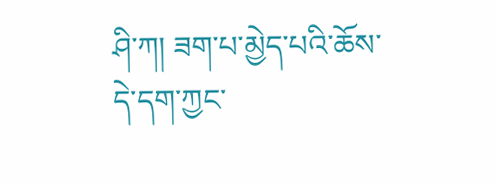ཤི་ཀ། ཟག་པ་མྱེད་པའི་ཆོས་དེ་དག་ཀྱང་